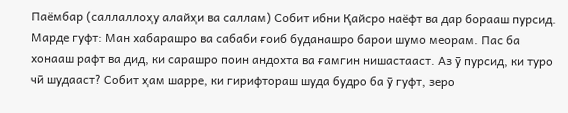Паёмбар (саллаллоҳу алайҳи ва саллам) Собит ибни Қайсро наёфт ва дар борааш пурсид. Марде гуфт: Ман хабарашро ва сабаби ғоиб буданашро барои шумо меорам. Пас ба хонааш рафт ва дид, ки сарашро поин андохта ва ғамгин нишастааст. Аз ӯ пурсид, ки туро чӣ шудааст? Собит ҳам шарре, ки гирифтораш шуда будро ба ӯ гуфт, зеро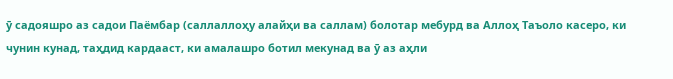ӯ садояшро аз садои Паёмбар (саллаллоҳу алайҳи ва саллам) болотар мебурд ва Аллоҳ Таъоло касеро, ки чунин кунад, таҳдид кардааст, ки амалашро ботил мекунад ва ӯ аз аҳли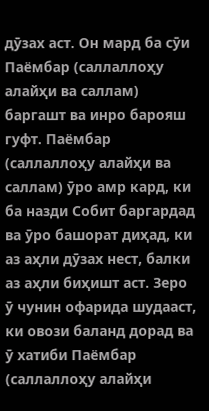дӯзах аст. Он мард ба сӯи Паёмбар (саллаллоҳу алайҳи ва саллам) баргашт ва инро барояш гуфт. Паёмбар (саллаллоҳу алайҳи ва саллам) ӯро амр кард, ки ба назди Собит баргардад ва ӯро башорат диҳад, ки аз аҳли дӯзах нест, балки аз аҳли биҳишт аст. Зеро ӯ чунин офарида шудааст, ки овози баланд дорад ва ӯ хатиби Паёмбар (саллаллоҳу алайҳи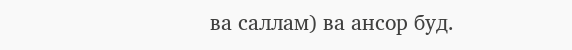ва саллам) ва ансор буд.